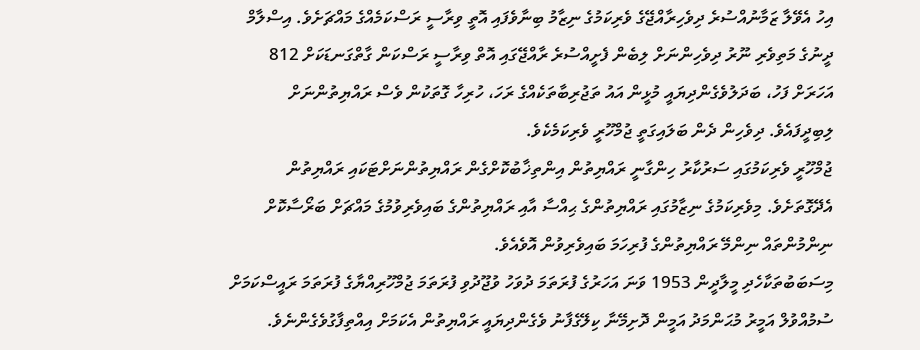އިހު އެވޭލާ ޒަމާނުއްސުރެ ދިވެހިރާއްޖޭގެ ވެރިކަމުގެ ނިޒާމު ބިނާވެފައި އޮތީ ވިރާސީ ރަސްކަމެއްގެ މައްޗަށެވެ. އިސްލާމް ދީނުގެ މަތިވެރި ނޫރު ދިވެހިންނަށް ލިބެން ފެށީއްސުރެ ރާއްޖޭގައި އޮތް ވިރާސީ ރަސްކަން ގާތްގަނޑަކަށް 812 އަހަރަށް ފަހު، ބަދަލުވެގެންދިޔައީ މުޅީން އައު ތަޖުރިބާތަކެއްގެ ރަހަ، ހުރިހާ ގޮތަކުން ވެސް ރައްޔިތުންނަށް ލިބިދީފައެވެ. ދިވެހިން ދެން ބަލައިގަތީ ޖުމްހޫރީ ވެރިކަމެކެވެ.
ޖުމްހޫރީ ވެރިކަމުގައި ސަރުކާރު ހިންގާނީ ރައްޔިތުން އިންތިޚާބުކޮށްގެން ރައްޔިތުންނަށްޓަކައި ރައްޔިތުން އެދޭގޮތަށެވެ. މިވެރިކަމުގެ ނިޒާމުގައި ރައްޔިތުންގެ ޙިއްސާ އާއި ރައްޔިތުންގެ ބައިވެރިވުމުގެ މައްޗަށް ބަރޯސާކޮށް ނިންމުންތައް ނިންމޭ ރައްޔިތުންގެ ފުރިހަމަ ބައިވެރިވުން އޮވެއެވެ.
މިސަބަބުތަކާހެދި މީލާދީން 1953 ވަނަ އަހަރުގެ ފުރަތަމަ ދުވަހު ވުޖޫދުވި ފުރަތަމަ ޖުމްހޫރިއްޔާގެ ފުރަތަމަ ރައީސްކަމަށް ސުމުއްވުލް އަމީރު މުޙަންމަދު އަމީން ދޮށިމޭނާ ކިލޭގެފާނު ވެގެންދިޔައީ ރައްޔިތުން އެކަމަށް އިއްތިފާގުވެގެންނެވެ.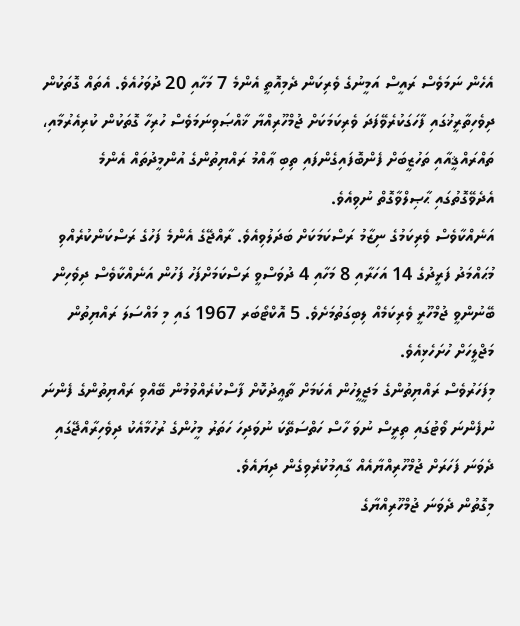އެހެން ނަމަވެސް ރައީސް އަމީނުގެ ވެރިކަން ދެމިއޮތީ އެންމެ 7 މަހާއި 20 ދުވަހުއެވެ. އެތައް ގޮތަކުން ދިވެހިތާރީޚުގައި ފާހަގަކުރެވޭފަދަ ވެރިކަމަކަށް ޖުމްހޫރިއްޔާ ޚާއްޞަވިނަމަވެސް ހުރިހާ ގޮތަކުން ކުރިއެރުމާއި، ތައްރައްޤީއާއި ތަހުޒީބަށް ފެންބޮފައިގެންފައި ތިބި ޢާއްމު ރައްޔިތުންގެ އުންމީދުތައް އެންމެ އެދެވޭގޮތުގައި ޙާޞިލްވާގޮތް ނުވިއެވެ.
އަނެއްކާވެސް ވެރިކަމުގެ ނިޒާމު ރަސްކަމަކަށް ބަދަލުވިއެވެ. ރާއްޖޭގެ އެންމެ ފަހުގެ ރަސްކަންކުރެއްވި މުޙައްމަދު ފަރީދުގެ 14 އަހަރާއި 8 މަހާއި 4 ދުވަސްވީ ރަސްކަމަށްފަހު ފަހުން އަނެއްކާވެސް ދިވެހިން ބޭނުންވީ ޖުމްހޫރީ ވެރިކަމެއް ލިބިގަތުމަށެވެ. 5 އޮކްޓޯބަރ 1967 ގައި މި މައްސަލަ ރައްޔިތުން މަޖްލީހަށް ހުށަހެޅިއެވެ.
މިފަހަރުވެސް ރައްޔިތުންގެ މަޖީލީހުން އެކަމަށް ތާޢީދުކޮށް ފާސްކުރެއްވުމުން ބޭއްވި ރައްޔިތުންގެ ފެންނަ ނުފެންނަ ވޯޓުގައި ތިރީސް ނުވަ ހާސް ހަތްސަތޭކަ ނުވަދިހަ ހަތަރު މީހުންގެ ރުހުމާއެކު ދިވެހިރާއްޖޭގައި ދެވަނަ ފަހަރަށް ޖުމްހޫރިއްޔާއެއް ގާއިމުކުރެވިގެން ދިޔައެވެ.
މިގޮތުން ދެވަނަ ޖުމްހޫރިއްޔާގެ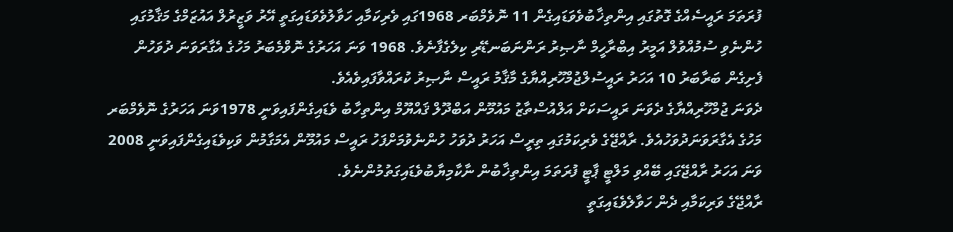ފުރަތަމަ ރައީސެއްގެ ގޮތުގައި އިންތިޚާބުވެވަޑައިގެން 11 ނޮވެމްބަރ 1968ގައި ވެރިކަމާއި ހަވާލުވެވަޑައިގަތީ އޭރު ވަޒީރުލް އައުޒަމްގެ މަޤާމުގައި ހުންނެވި ސުމުއްވުލް އަމީރު އިބްރާހީމް ނާޞިރު ރަންނަބަނޑޭރި ކިލެގެފާނެވެ. 1968 ވަނަ އަހަރުގެ ނޮވްމެބަރު މަހުގެ އެގާރަވަނަ ދުވަހުން ފެށިގެން ބަރާބަރު 10 އަހަރު ރައީސުލްޖުމްހޫރިއްޔާގެ މާޤާމު ރައީސް ނާޞިރު ކުރައްވާފައިވެއެވެ.
ދެވަނަ ޖުމްހޫރިއްޔާގެ ދެވަނަ ރައީސަކަށް އަލްއުސްތާޒު މައުމޫން އަބްދޫލް ޤައްޔޫމް އިންތިހާބު ވެޑައިގެންފައިވަނީ 1978ވަނަ އަހަރުގެ ނޮވެމްބަރ މަހުގެ އެގާރަވަނަދުވަހުއެވެ. ރާއްޖޭގެ ވެރިކަމުގައި ތިރީސް އަހަރު ދުވަހު ހުންނެވުމަށްފަހު ރައީސް މައުމޫން އެމަގާމުން ވަކިވެޑައިގެންފައިވަނީ 2008 ވަނަ އަހަރު ރާއްޖޭގައި ބޭއްވި މަލްޓީ ޕާޓީ ފުރަތަމަ އިންތިޚާބުން ނާކާމިޔާބުވެޑައިގަތުމުންނެވެ.
ރާއްޖޭގެ ވަރިކަމާއި ދެން ހަވާލެވެޑައިގަތީ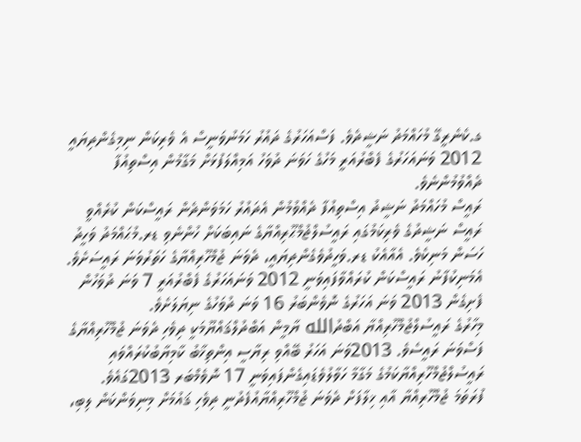ގ.ކެނެރީގޭ މުހައްމަދު ނަޝީދެވެ. ފަސްއަހަރުގެ ދައުރު ހަމަނުވަނީސް އެ ވެރިކަން ނިމިގެންދިޔައީ 2012 ވަނައަހަރުގެ ފެބްރުއަރީ މަހުގެ ހަވަނަ ދުވަހު އަމިއްލަފުޅަށް މަގާމުން އިސްތިއުފާ ދެއްވުމުންނެވެ.
ރައީސް މުހައްމަދު ނަޝީދު އިސްތިއުފާ ދެއްވުމުން އެދައުރު ހަމަވަންދެން ރައީސްކަން ކުރެއްވީ ރައީސް ނަޝީދުގެ ވެރިކަމުގައި ރައީސުލްޖުމްޙޫރިއްޔާގެ ނައިބަކަށް ހުންނެވި ޑރ.މުޙައްމަދު ވަހީދު ހަސަން މަނިކެވެ. އެއާއެކު ޑރ.ވަހީދުވެގެންދިޔައީ، ދެވަނަ ޖުމްހޫރިއްޔާގެ ހަތަރުވަނަ ރައީސަށެވެ. އެމަނިކުފާނު ރައީސްކަން ކުރައްވާފައިވަނީ 2012 ވަނައަހަރުގެ ފެބްރުއަރީ 7 ވަނަ ދުވަހުން ފެށިގެން 2013 ވަނަ އަހަރުގެ ނޮވެންބަރު 16 ވަނަ ދުވަހުގެ ނިޔަލަށެވެ.
މިހާރުގެ ރައީސުލްޖުމްހޫރިއްޔާ އަބްދުالله ޔާމީން އަބްދުލްޤައްޔޫމަކީ ދިވެހި ދެވަނަ ޖުމްހޫރިއްޔާގެ ފަސްވަނަ ރައީސެވެ. 2013ވަނަ އަހަރު ބޭއްވި ރިޔާސީ އިންތިޚާބު ކާމިޔާބުކުރައްވައި ރައީސުލްޖުމްހޫރިއްޔާކަމުގެ މަގާމާ ހަވާލުވެޑައިގެންފައިވަނީ 17 ނޮވެމްބަރ 2013ގައެވެ.
ފުރަތަމަ ޖުމްހޫރިއްޔާ އާއި ޚިލާފަށް ދެވަނަ ޖުމްހޫރިއްޔާއުފެދުނީ ދިވެހި ޤައުމަށް މިނިވަންކަން ލިބި،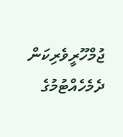ޖުމްހޫރީވެރިކަން ދެމެހެއްޓުމުގެ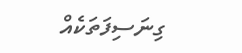ގިނަސިފަތަކެއް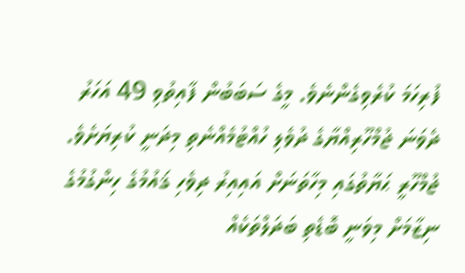ފުރިހަމަ ކުރެވިގެންނެވެ. މީގެ ސަބަބުން ފާއިތުވި 49 އަހަރު ދެވަނަ ޖުމްހޫރިއްޔާގެ ދުވެލި ހުއްޓުމެއްނެތި މިދަނީ ކުރިޔަށެވެ.
ޖުމްހޫރީ ޙަޔާތުގައި މިހާތަނަށް އައިއިރު ދިވެހި ޤައުމުގެ ހިންގުމުގެ ނިޒާމަށް މިވަނީ ބޮޑެތި ބަދަލްތަކެއް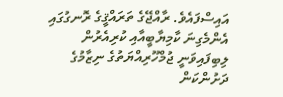އައިސްފައެވެ. ރާއްޖޭގެ ތަރައްޤީގެ ރޮނގުގައި އެންމެގިނަ ކާމިޔާބީއާއި ކުރިއެރުން ލިބިފައިވަނީ ޖުމްހޫރިއްޔަތުގެ ނިޒާމުގެ ދަށުންކަން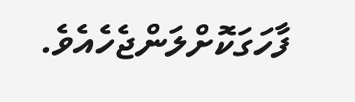ފާހަގަކޮށްލަންޖެހެއެވެ.